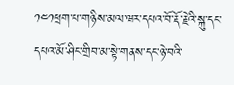༡༤༡ཕྲག་པ་གཉིས་མལ་ཝར་དཔའ་བོ་རྡོ་རྗེའི་སྐུ་དང་དཔའ་མོ་ཤིང་གྲིབ་མ་སྟེ་གནས་དང་ཉེ་བའི་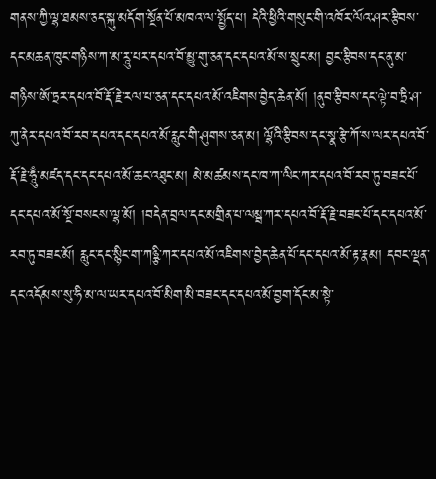གནས་ཀྱི་ལྷ་ཐམས་ཅད་སྐུ་མདོག་སྔོན་པོ་མཁའ་ལ་སྤྱོད་པ། དེའི་ཕྱིའི་གསུང་གི་འཁོར་ལོའ་ཤར་རྩིབས་དང་མཆན་ཁུང་གཉིས་ཀ་མ་རཱུ་པར་དཔའ་བོ་མྱུ་གུ་ཅན་དང་དཔའ་མོ་ས་སྲུང་མ། བྱང་རྩིབས་དང་ནུ་མ་གཉིས་ཨོ་ཏྲར་དཔའ་བོ་རྡོ་རྗེ་རལ་པ་ཅན་དང་དཔའ་མོ་འཇིགས་བྱེད་ཆེན་མོ། །ནུབ་རྩིབས་དང་ལྟེ་བ་ཏྲི་ཤ་ཀུ་ནེར་དཔའ་བོ་རབ་དཔའ་དང་དཔའ་མོ་རླུང་གི་ཤུགས་ཅན་མ། ལྷོའི་རྩིབས་དང་སྣ་རྩེ་ཀོ་ས་ལར་དཔའ་བོ་རྡོ་རྗེ་ཧཱུྃ་མཛད་དང་དང་དཔའ་མོ་ཆང་འཐུང་མ། མེ་མཚམས་དང་ཁ་ཀ་ལིང་ཀར་དཔའ་བོ་རབ་ཏུ་བཟང་པོ་དང་དཔའ་མོ་སྔོ་བསངས་ལྷ་མོ། །བདེན་བྲལ་དང་མགྲིན་པ་ལམྦ་ཀར་དཔའ་བོ་རྡོ་རྗེ་བཟང་པོ་དང་དཔའ་མོ་རབ་ཏུ་བཟང་མོ། རླུང་དང་སྙིང་ག་ཀཉྩི་ཀར་དཔའ་མོ་འཇིགས་བྱེད་ཆེན་པོ་དང་དཔའ་མོ་རྟ་རྣམ། དབང་ལྡན་དང་འདོམས་སུ་ཧི་མ་ལ་ཡར་དཔའ་བོ་མིག་མི་བཟང་དང་དཔའ་མོ་བྱག་དོང་མ་སྟེ་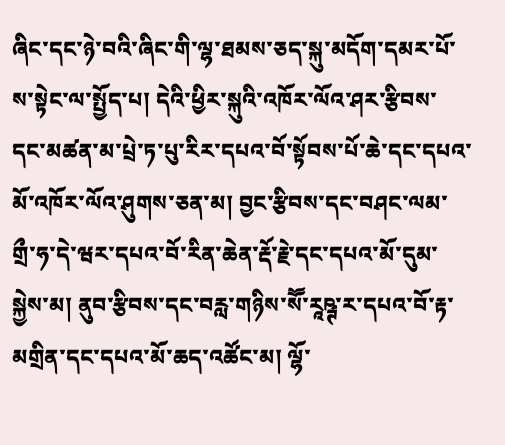ཞིང་དང་ཉེ་བའི་ཞིང་གི་ལྷ་ཐམས་ཅད་སྐུ་མདོག་དམར་པོ་ས་སྟེང་ལ་སྤྱོད་པ། དེའི་ཕྱིར་སྐུའི་འཁོར་ལོའ་ཤར་རྩིབས་དང་མཚན་མ་པྲེ་ཏ་པུ་རིར་དཔའ་བོ་སྟོབས་པོ་ཆེ་དང་དཔའ་མོ་འཁོར་ལོའ་ཤུགས་ཅན་མ། བྱང་རྩིབས་དང་བཤང་ལམ་གྲྀ་ཧ་དེ་ཝར་དཔའ་བོ་རིན་ཆེན་རྡོ་རྗེ་དང་དཔའ་མོ་དུམ་སྐྱེས་མ། ནུབ་རྩིབས་དང་བརླ་གཉིས་སཽ་རཱཥྚ་ར་དཔའ་བོ་རྟ་མགྲིན་དང་དཔའ་མོ་ཆད་འཚོང་མ། ལྷོ་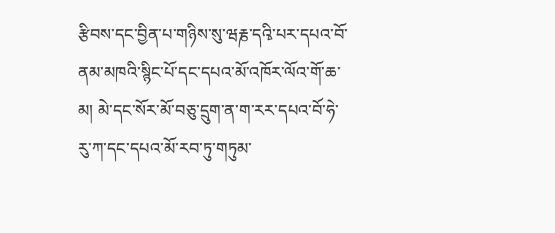རྩིབས་དང་བྱིན་པ་གཉིས་སུ་ཝརྞ་དའྭི་པར་དཔའ་བོ་ནམ་མཁའི་སྙིང་པོ་དང་དཔའ་མོ་འཁོར་ལོའ་གོ་ཆ་མ། མེ་དང་སོར་མོ་བཅུ་དྲུག་ན་ག་རར་དཔའ་བོ་ཧེ་རུ་ཀ་དང་དཔའ་མོ་རབ་ཏུ་གཏུམ་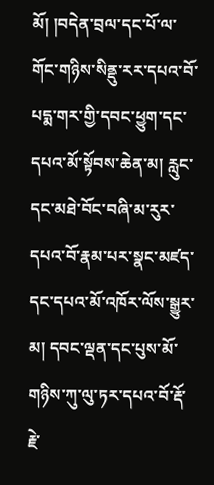མོ། །བདེན་བྲལ་དང་པོ་ལ་གོང་གཉིས་སིནྡུ་རར་དཔའ་བོ་པདྨ་གར་གྱི་དབང་ཕྱུག་དང་དཔའ་མོ་སྟོབས་ཆེན་མ། རླུང་དང་མཐེ་བོང་བཞི་མ་རུར་དཔའ་བོ་རྣམ་པར་སྣང་མཛད་དང་དཔའ་མོ་འཁོར་ལོས་སྒྱུར་མ། དབང་ལྡན་དང་པུས་མོ་གཉིས་ཀུ་ལུ་ཏར་དཔའ་བོ་རྡོ་རྗེ་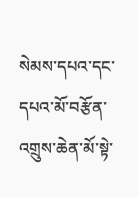སེམས་དཔའ་དང་དཔའ་མོ་བརྩོན་འགྲུས་ཆེན་མོ་སྟེ་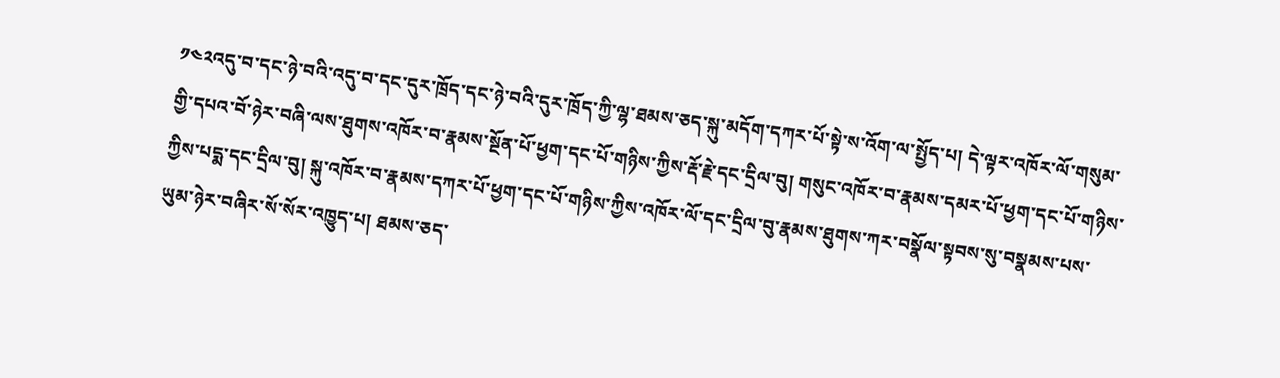༡༤༢འདུ་བ་དང་ཉེ་བའི་འདུ་བ་དང་དུར་ཁྲོད་དང་ཉེ་བའི་དུར་ཁྲོད་ཀྱི་ལྷ་ཐམས་ཅད་སྐུ་མདོག་དཀར་པོ་སྟེ་ས་འོག་ལ་སྤྱོད་པ། དེ་ལྟར་འཁོར་ལོ་གསུམ་གྱི་དཔའ་བོ་ཉེར་བཞི་ལས་ཐུགས་འཁོར་བ་རྣམས་སྔོན་པོ་ཕྱག་དང་པོ་གཉིས་ཀྱིས་རྡོ་རྗེ་དང་དྲིལ་བུ། གསུང་འཁོར་བ་རྣམས་དམར་པོ་ཕྱག་དང་པོ་གཉིས་ཀྱིས་པདྨ་དང་དྲིལ་བུ། སྐུ་འཁོར་བ་རྣམས་དཀར་པོ་ཕྱག་དང་པོ་གཉིས་ཀྱིས་འཁོར་ལོ་དང་དྲིལ་བུ་རྣམས་ཐུགས་ཀར་བསྣོལ་སྟབས་སུ་བསྣམས་པས་ཡུམ་ཉེར་བཞིར་སོ་སོར་འཁྱུད་པ། ཐམས་ཅད་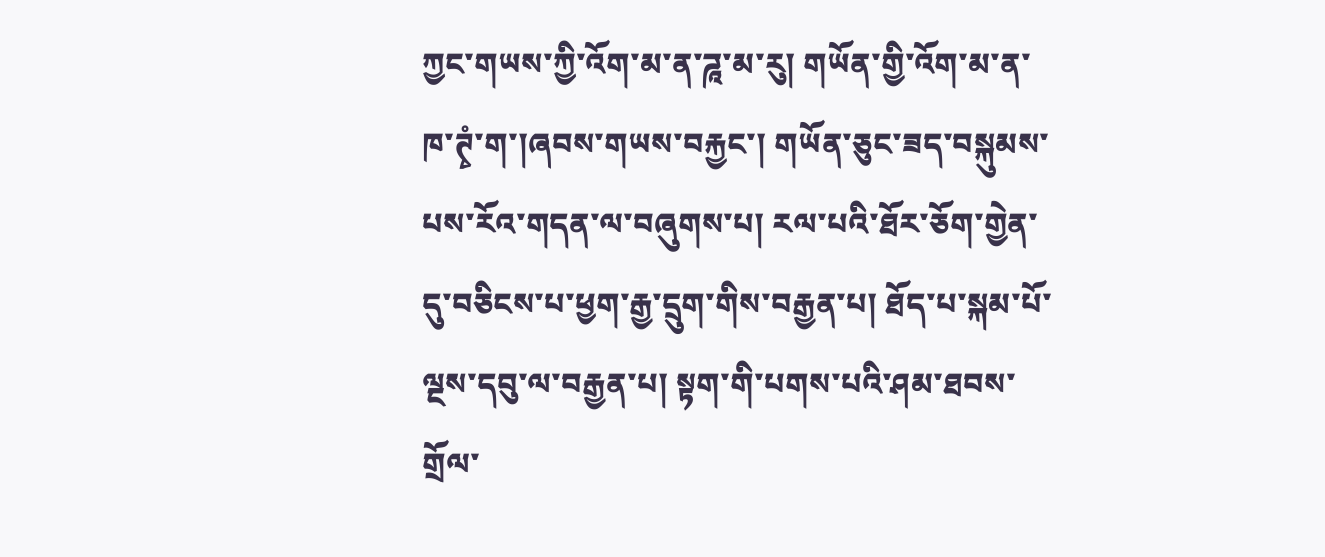ཀྱང་གཡས་ཀྱི་འོག་མ་ན་ཌཱ་མ་རུ། གཡོན་གྱི་འོག་མ་ན་ཁ་ཊྭཾ་ག་།ཞབས་གཡས་བརྐྱང་། གཡོན་ཅུང་ཟད་བསྐུམས་པས་རོའ་གདན་ལ་བཞུགས་པ། རལ་པའི་ཐོར་ཅོག་གྱེན་དུ་བཅིངས་པ་ཕྱག་རྒྱ་དྲུག་གིས་བརྒྱན་པ། ཐོད་པ་སྐམ་པོ་ལྔས་དབུ་ལ་བརྒྱན་པ། སྟག་གི་པགས་པའི་ཤམ་ཐབས་གྲོལ་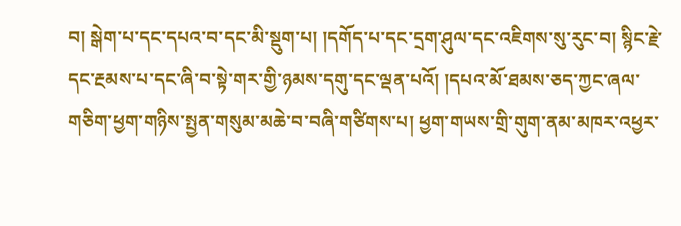བ། སྒེག་པ་དང་དཔའ་བ་དང་མི་སྡུག་པ། །དགོད་པ་དང་དྲག་ཤུལ་དང་འཇིགས་སུ་རུང་བ། སྙིང་རྗེ་དང་རྔམས་པ་དང་ཞི་བ་སྟེ་གར་གྱི་ཉམས་དགུ་དང་ལྡན་པའོ། །དཔའ་མོ་ཐམས་ཅད་ཀྱང་ཞལ་གཅིག་ཕྱག་གཉིས་སྤྱན་གསུམ་མཆེ་བ་བཞི་གཙིགས་པ། ཕྱག་གཡས་གྲི་གུག་ནམ་མཁར་འཕྱར་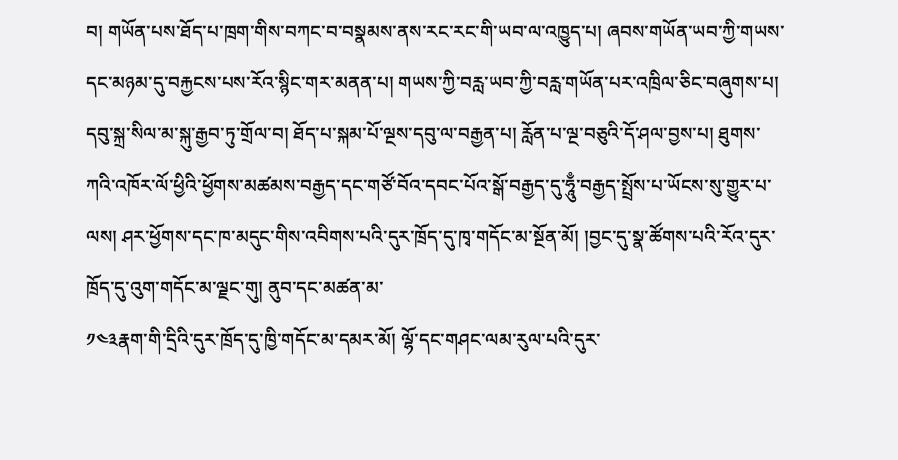བ། གཡོན་པས་ཐོད་པ་ཁྲག་གིས་བཀང་བ་བསྣམས་ནས་རང་རང་གི་ཡབ་ལ་འཁྱུད་པ། ཞབས་གཡོན་ཡབ་ཀྱི་གཡས་དང་མཉམ་དུ་བརྐྱངས་པས་རོའ་སྙིང་གར་མནན་པ། གཡས་ཀྱི་བརླ་ཡབ་ཀྱི་བརླ་གཡོན་པར་འཁྲིལ་ཅིང་བཞུགས་པ། དབུ་སྐྲ་སིལ་མ་སྐུ་རྒྱབ་ཏུ་གྲོལ་བ། ཐོད་པ་སྐམ་པོ་ལྔས་དབུ་ལ་བརྒྱན་པ། རློན་པ་ལྔ་བཅུའི་དོ་ཤལ་བྱས་པ། ཐུགས་ཀའི་འཁོར་ལོ་ཕྱིའི་ཕྱོགས་མཚམས་བརྒྱད་དང་གཙོ་བོའ་དབང་པོའ་སྒོ་བརྒྱད་དུ་ཧཱུྃ་བརྒྱད་སྤྲོས་པ་ཡོངས་སུ་གྱུར་པ་ལས། ཤར་ཕྱོགས་དང་ཁ་མདུང་གིས་འབིགས་པའི་དུར་ཁྲོད་དུ་ཁྭ་གདོང་མ་སྔོན་མོ། །བྱང་དུ་སྣ་ཚོགས་པའི་རོའ་དུར་ཁྲོད་དུ་འུག་གདོང་མ་ལྗང་གུ། ནུབ་དང་མཚན་མ་
༡༤༣རྣག་གི་དྲིའི་དུར་ཁྲོད་དུ་ཁྱི་གདོང་མ་དམར་མོ། ལྷོ་དང་གཤང་ལམ་རུལ་པའི་དུར་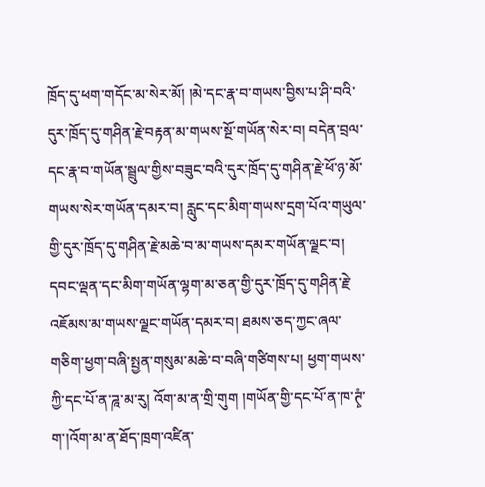ཁྲོད་དུ་ཕག་གདོང་མ་སེར་མོ། །མེ་དང་རྣ་བ་གཡས་བྱིས་པ་ཤི་བའི་དུར་ཁྲོད་དུ་གཤིན་རྗེ་བརྟན་མ་གཡས་སྔོ་གཡོན་སེར་བ། བདེན་བྲལ་དང་རྣ་བ་གཡོན་སྦྲུལ་གྱིས་བཟུང་བའི་དུར་ཁྲོད་དུ་གཤིན་རྗེ་ཕོ་ཉ་མོ་གཡས་སེར་གཡོན་དམར་བ། རླུང་དང་མིག་གཡས་དྲག་པོའ་གཡུལ་གྱི་དུར་ཁྲོད་དུ་གཤིན་རྗེ་མཆེ་བ་མ་གཡས་དམར་གཡོན་ལྗང་བ། དབང་ལྡན་དང་མིག་གཡོན་ལྷག་མ་ཅན་གྱི་དུར་ཁྲོད་དུ་གཤིན་རྗེ་འཇོམས་མ་གཡས་ལྗང་གཡོན་དམར་བ། ཐམས་ཅད་ཀྱང་ཞལ་གཅིག་ཕྱག་བཞི་སྤྱན་གསུམ་མཆེ་བ་བཞི་གཙིགས་པ། ཕྱག་གཡས་ཀྱི་དང་པོ་ན་ཌཱ་མ་རུ། འོག་མ་ན་གྲི་གུག །གཡོན་གྱི་དང་པོ་ན་ཁ་ཊྭཾ་ག་།འོག་མ་ན་ཐོད་ཁྲག་འཛིན་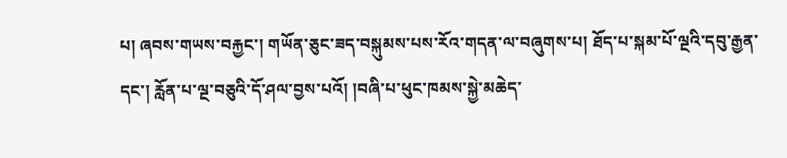པ། ཞབས་གཡས་བརྐྱང་། གཡོན་ཅུང་ཟད་བསྐུམས་པས་རོའ་གདན་ལ་བཞུགས་པ། ཐོད་པ་སྐམ་པོ་ལྔའི་དབུ་རྒྱན་དང་། རློན་པ་ལྔ་བཅུའི་དོ་ཤལ་བྱས་པའོ། །བཞི་པ་ཕུང་ཁམས་སྐྱེ་མཆེད་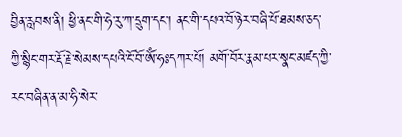བྱིན་རླབས་ནི། ཕྱི་ནང་གི་ཧེ་རུ་ཀ་དྲུག་དང་། ནང་གི་དཔའ་བོ་ཉེར་བཞི་པོ་ཐམས་ཅད་ཀྱི་སྙིང་གར་རྡོ་རྗེ་སེམས་དཔའི་ངོ་བོ་ༀ་ཧཿདཀར་པོ། མགོ་བོར་རྣམ་པར་སྣང་མཛད་ཀྱི་རང་བཞིན་ན་མ་ཧི་སེར་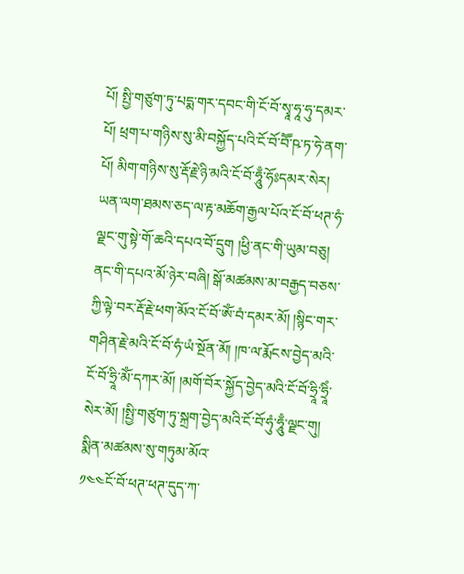པོ། སྤྱི་གཙུག་ཏུ་པདྨ་གར་དབང་གི་ངོ་བོ་སྭཱ་ཧཱ་ཧུ་དམར་པོ། ཕྲག་པ་གཉིས་སུ་མི་བསྐྱོད་པའི་ངོ་བོ་བཽ་ཥ་ཏ་ཧེ་ནག་པོ། མིག་གཉིས་སུ་རྡོ་རྗེ་ཉི་མའི་ངོ་བོ་ཧཱུྃ་ཧོཿདམར་སེར། ཡན་ལག་ཐམས་ཅད་ལ་རྟ་མཆོག་རྒྱལ་པོའ་ངོ་བོ་ཕཊ་ཧཾ་ལྗང་གུ་སྟེ་གོ་ཆའི་དཔའ་བོ་དྲུག །ཕྱི་ནང་གི་ཡུམ་བཅུ། ནང་གི་དཔའ་མོ་ཉེར་བཞི། སྒོ་མཚམས་མ་བརྒྱད་བཅས་ཀྱི་ལྟེ་བར་རྡོ་རྗེ་ཕག་མོའ་ངོ་བོ་ༀ་བཾ་དམར་མོ། །སྙིང་གར་གཤིན་རྗེ་མའི་ངོ་བོ་ཧཾ་ཡཾ་སྔོན་མོ། །ཁ་ལ་རྨོངས་བྱེད་མའི་ངོ་བོ་ཧྲཱི་མོཾ་དཀར་མོ། །མགོ་བོར་སྐྱོད་བྱེད་མའི་ངོ་བོ་ཧྲཱི་ཧྲཱིཾ་སེར་མོ། །སྤྱི་གཙུག་ཏུ་སྐྲག་བྱེད་མའི་ངོ་བོ་ཧུཾ་ཧཱུྃ་ལྗང་གུ། སྨིན་མཚམས་སུ་གཏུམ་མོའ་
༡༤༤ངོ་བོ་ཕཊ་ཕཊ་དུད་ཀ་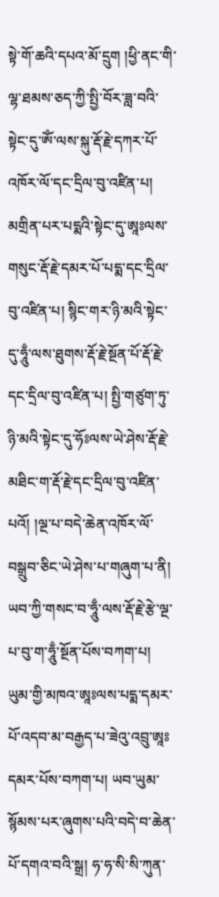སྟེ་གོ་ཆའི་དཔའ་མོ་དྲུག །ཕྱི་ནང་གི་ལྷ་ཐམས་ཅད་ཀྱི་སྤྱི་བོར་ཟླ་བའི་སྟེང་དུ་ༀ་ལས་སྐུ་རྡོ་རྗེ་དཀར་པོ་འཁོར་ལོ་དང་དྲིལ་བུ་འཛིན་པ། མགྲིན་པར་པདྨའི་སྟེང་དུ་ཨཱཿལས་གསུང་རྡོ་རྗེ་དམར་པོ་པདྨ་དང་དྲིལ་བུ་འཛིན་པ། སྙིང་གར་ཉི་མའི་སྟེང་དུ་ཧཱུྃ་ལས་ཐུགས་རྡོ་རྗེ་སྔོན་པོ་རྡོ་རྗེ་དང་དྲིལ་བུ་འཛིན་པ། སྤྱི་གཙུག་ཏུ་ཉི་མའི་སྟེང་དུ་ཧོཿལས་ཡེ་ཤེས་རྡོ་རྗེ་མཐིང་ག་རྡོ་རྗེ་དང་དྲིལ་བུ་འཛིན་པའོ། །ལྔ་པ་བདེ་ཆེན་འཁོར་ལོ་བསྒྲུབ་ཅིང་ཡེ་ཤེས་པ་གཞུག་པ་ནི། ཡབ་ཀྱི་གསང་བ་ཧཱུྃ་ལས་རྡོ་རྗེ་རྩེ་ལྔ་པ་བུ་ག་ཧཱུྃ་སྔོན་པོས་བཀག་པ། ཡུམ་གྱི་མཁའ་ཨཱཿལས་པདྨ་དམར་པོ་འདབ་མ་བརྒྱད་པ་ཟེའུ་འབྲུ་ཨཱཿདམར་པོས་བཀག་པ། ཡབ་ཡུམ་སྙོམས་པར་ཞུགས་པའི་བདེ་བ་ཆེན་པོ་དགའ་བའི་སྒྲ། ཧ་ཧ་སི་སི་ཀུན་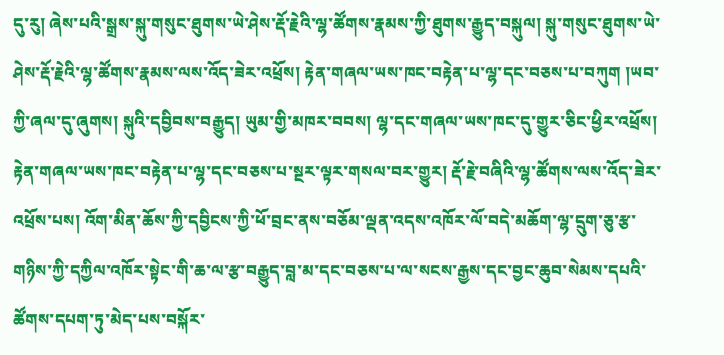དུ་རུ། ཞེས་པའི་སྒྲས་སྐུ་གསུང་ཐུགས་ཡེ་ཤེས་རྡོ་རྗེའི་ལྷ་ཚོགས་རྣམས་ཀྱི་ཐུགས་རྒྱུད་བསྐུལ། སྐུ་གསུང་ཐུགས་ཡེ་ཤེས་རྡོ་རྗེའི་ལྷ་ཚོགས་རྣམས་ལས་འོད་ཟེར་འཕྲོས། རྟེན་གཞལ་ཡས་ཁང་བརྟེན་པ་ལྷ་དང་བཅས་པ་བཀུག །ཡབ་ཀྱི་ཞལ་དུ་ཞུགས། སྐུའི་དབྱིབས་བརྒྱུད། ཡུམ་གྱི་མཁར་བབས། ལྷ་དང་གཞལ་ཡས་ཁང་དུ་གྱུར་ཅིང་ཕྱིར་འཕྲོས། རྟེན་གཞལ་ཡས་ཁང་བརྟེན་པ་ལྷ་དང་བཅས་པ་སྔར་ལྟར་གསལ་བར་གྱུར། རྡོ་རྗེ་བཞིའི་ལྷ་ཚོགས་ལས་འོད་ཟེར་འཕྲོས་པས། འོག་མིན་ཆོས་ཀྱི་དབྱིངས་ཀྱི་ཕོ་བྲང་ནས་བཅོམ་ལྡན་འདས་འཁོར་ལོ་བདེ་མཆོག་ལྷ་དྲུག་ཅུ་རྩ་གཉིས་ཀྱི་དཀྱིལ་འཁོར་སྟེང་གི་ཆ་ལ་རྩ་བརྒྱུད་བླ་མ་དང་བཅས་པ་ལ་སངས་རྒྱས་དང་བྱང་ཆུབ་སེམས་དཔའི་ཚོགས་དཔག་ཏུ་མེད་པས་བསྐོར་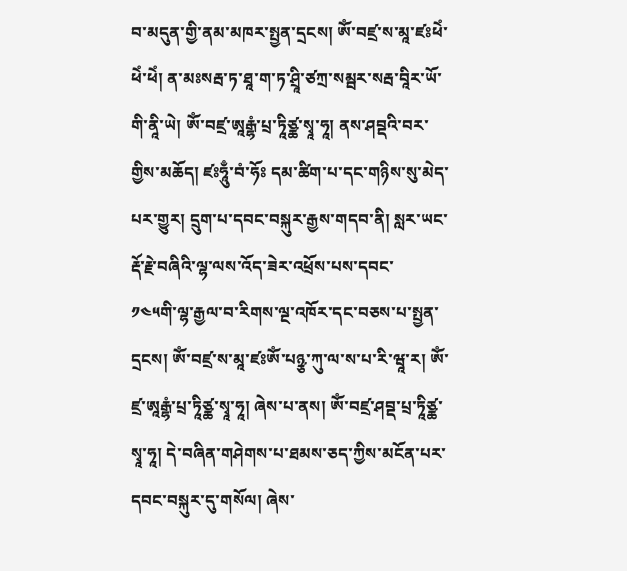བ་མདུན་གྱི་ནམ་མཁར་སྤྱན་དྲངས། ༀ་བཛྲ་ས་མཱ་ཛཿཕེཾ་ཕེཾ་ཕེཾ། ན་མཿསརྦ་ཏ་ཐཱ་ག་ཏ་ཤྲཱི་ཙཀྲ་སམྦར་སརྦ་བཱིར་ཡོ་གི་ནཱི་ཡེ། ༀ་བཛྲ་ཨཱརྒྷཾ་པྲ་ཏཱིཙྪ་སྭཱ་ཧཱ། ནས་ཤབྡའི་བར་གྱིས་མཆོད། ཛཿཧཱུྃ་བཾ་ཧོཿ དམ་ཚིག་པ་དང་གཉིས་སུ་མེད་པར་གྱུར། དྲུག་པ་དབང་བསྐུར་རྒྱས་གདབ་ནི། སླར་ཡང་རྡོ་རྗེ་བཞིའི་ལྷ་ལས་འོད་ཟེར་འཕྲོས་པས་དབང་
༡༤༥གི་ལྷ་རྒྱལ་བ་རིགས་ལྔ་འཁོར་དང་བཅས་པ་སྤྱན་དྲངས། ༀ་བཛྲ་ས་མཱ་ཛཿༀ་པཉྩ་ཀུ་ལ་ས་པ་རི་ཝཱ་ར། ༀ་ཛྲ་ཨཱརྒྷཾ་པྲ་ཏཱིཙྪ་སྭཱ་ཧཱ། ཞེས་པ་ནས། ༀ་བཛྲ་ཤབྡ་པྲ་ཏཱིཙྪ་སྭཱ་ཧཱ། དེ་བཞིན་གཤེགས་པ་ཐམས་ཅད་ཀྱིས་མངོན་པར་དབང་བསྐུར་དུ་གསོལ། ཞེས་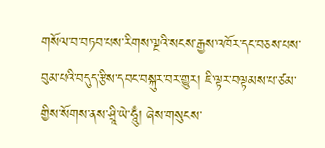གསོལ་བ་བཏབ་པས་རིགས་ལྔའི་སངས་རྒྱས་འཁོར་དང་བཅས་པས་བུམ་པའི་བདུད་རྩིས་དབང་བསྐུར་བར་གྱུར། ཇི་ལྟར་བལྟམས་པ་ཙམ་གྱིས་སོགས་ནས་ཤྲཱི་ཡེ་ཧཱུྃ། ཞེས་གསུངས་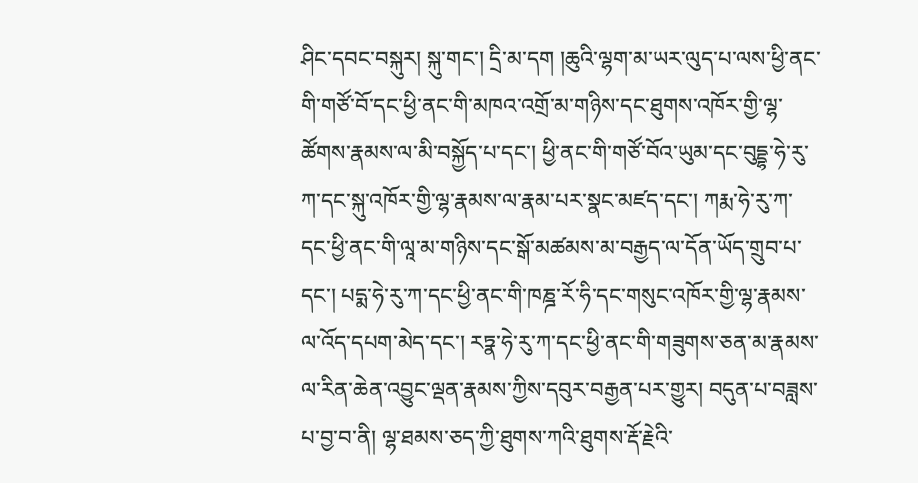ཤིང་དབང་བསྐུར། སྐུ་གང་། དྲི་མ་དག །ཆུའི་ལྷག་མ་ཡར་ལུད་པ་ལས་ཕྱི་ནང་གི་གཙོ་བོ་དང་ཕྱི་ནང་གི་མཁའ་འགྲོ་མ་གཉིས་དང་ཐུགས་འཁོར་གྱི་ལྷ་ཚོགས་རྣམས་ལ་མི་བསྐྱོད་པ་དང་། ཕྱི་ནང་གི་གཙོ་བོའ་ཡུམ་དང་བུདྡྷ་ཧེ་རུ་ཀ་དང་སྐུ་འཁོར་གྱི་ལྷ་རྣམས་ལ་རྣམ་པར་སྣང་མཛད་དང་། ཀརྨ་ཧེ་རུ་ཀ་དང་ཕྱི་ནང་གི་ལཱ་མ་གཉིས་དང་སྒོ་མཚམས་མ་བརྒྱད་ལ་དོན་ཡོད་གྲུབ་པ་དང་། པདྨ་ཧེ་རུ་ཀ་དང་ཕྱི་ནང་གི་ཁཎྜ་རོ་ཧི་དང་གསུང་འཁོར་གྱི་ལྷ་རྣམས་ལ་འོད་དཔག་མེད་དང་། རཏྣ་ཧེ་རུ་ཀ་དང་ཕྱི་ནང་གི་གཟུགས་ཅན་མ་རྣམས་ལ་རིན་ཆེན་འབྱུང་ལྡན་རྣམས་ཀྱིས་དབུར་བརྒྱན་པར་གྱུར། བདུན་པ་བཟླས་པ་བྱ་བ་ནི། ལྷ་ཐམས་ཅད་ཀྱི་ཐུགས་ཀའི་ཐུགས་རྡོ་རྗེའི་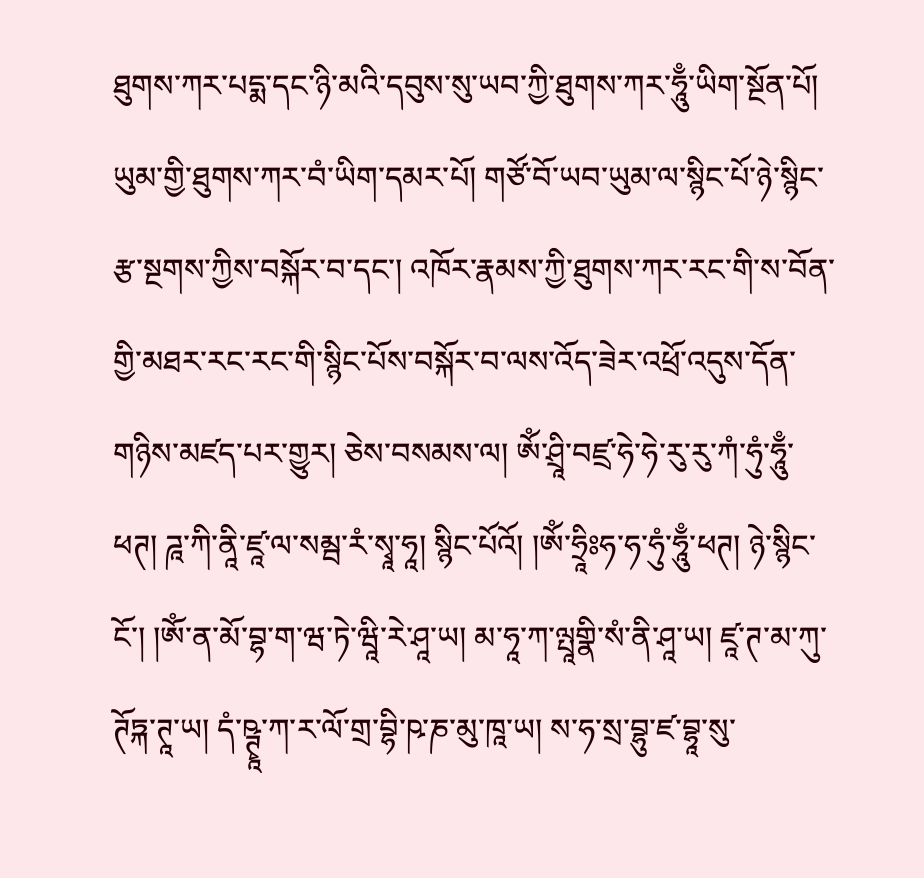ཐུགས་ཀར་པདྨ་དང་ཉི་མའི་དབུས་སུ་ཡབ་ཀྱི་ཐུགས་ཀར་ཧཱུྃ་ཡིག་སྔོན་པོ། ཡུམ་གྱི་ཐུགས་ཀར་བཾ་ཡིག་དམར་པོ། གཙོ་བོ་ཡབ་ཡུམ་ལ་སྙིང་པོ་ཉེ་སྙིང་རྩ་སྔགས་ཀྱིས་བསྐོར་བ་དང་། འཁོར་རྣམས་ཀྱི་ཐུགས་ཀར་རང་གི་ས་བོན་གྱི་མཐར་རང་རང་གི་སྙིང་པོས་བསྐོར་བ་ལས་འོད་ཟེར་འཕྲོ་འདུས་དོན་གཉིས་མཛད་པར་གྱུར། ཅེས་བསམས་ལ། ༀ་ཤྲཱི་བཛྲ་ཧེ་ཧེ་རུ་རུ་ཀཾ་ཧུཾ་ཧཱུྃ་ཕཊ། ཌཱ་ཀི་ནཱི་ཛཱ་ལ་སམྦ་རཾ་སྭཱ་ཧཱ། སྙིང་པོའོ། །ༀ་ཧྲཱིཿཧ་ཧ་ཧུཾ་ཧཱུྃ་ཕཊ། ཉེ་སྙིང་ངོ་། །ༀ་ན་མོ་བྷ་ག་ཝ་ཏེ་ཝཱི་རེ་ཤཱ་ཡ། མ་ཧཱ་ཀ་ལྤཱགྣི་སཾ་ནི་ཤཱ་ཡ། ཛཱ་ཊ་མ་ཀུ་ཊོཏྐ་ཊཱ་ཡ། དཾ་ཥྚྭཱ་ཀ་ར་ལོ་གྲ་བྷི་ཥ་ཎ་མུ་ཁཱ་ཡ། ས་ཧ་སྲ་བྷུ་ཛ་བྷཱ་སུ་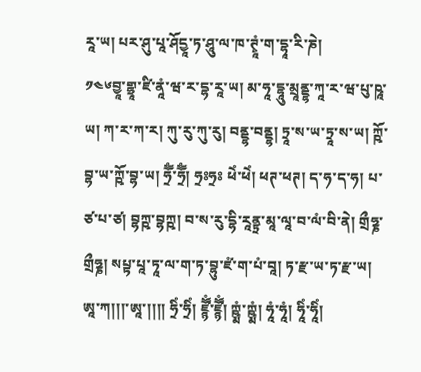རཱ་ཡ། པར་ཤུ་པཱ་ཤོདྱཱ་ཏ་ཤཱུ་ལ་ཁ་ཊྭཱཾ་ག་དྷཱ་རི་ཎེ།
༡༤༦བྱཱ་གྷྲཱ་ཛི་ནཱཾ་ཝ་ར་དྷ་རཱ་ཡ། མ་ཧཱ་དྷཱུ་མྲཱནྡྷ་ཀཱ་ར་ཝ་པུ་ཥཱ་ཡ། ཀ་ར་ཀ་ར། ཀུ་རུ་ཀུ་རུ། བནྡྷ་བནྡྷ། ཏྲཱ་ས་ཡ་ཏྲཱ་ས་ཡ། ཀྵོ་བྷ་ཡ་ཀྵོ་བྷ་ཡ། ཧྲཽཾ་ཧྲཽཾ། ཧྲཿཧྲཿ ཕེཾ་ཕེཾ། ཕཊ་ཕཊ། ད་ཧ་ད་ཧ། པ་ཙ་པ་ཙ། བྷཀྵ་བྷཀྵ། བ་ས་རུ་དྷི་རཱནྟྲ་མཱ་ལཱ་བ་ལཾ་བི་ནེ། གྲྀཧྞ་གྲྀཧྞ། སཔྟ་པཱ་ཏཱ་ལ་ག་ཏ་བྷུ་ཛཾ་ག་པཾ་བཱ། ཏ་རྫ་ཡ་ཏ་རྫ་ཡ། ཨཱ་ཀ།།།་ཨཱ་།།།། ཧྲིཾ་ཧྲིཾ། ཛྙཽཾ་ཛྙཽཾ། ཀྵྨཾ་ཀྵྨཾ། ཧཱཾ་ཧཱཾ། ཧཱིཾ་ཧཱིཾ།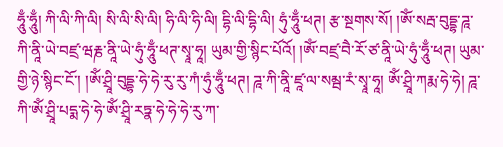ཧཱུྃ་ཧཱུྃ། ཀི་ལི་ཀི་ལི། སི་ལི་སི་ལི། ཧི་ལི་ཧི་ལི། དྷི་ལི་དྷི་ལི། ཧུཾ་ཧཱུྃ་ཕཊ། རྩ་སྔགས་སོ། །ༀ་སརྦ་བུདྡྷ་ཌཱ་ཀི་ནཱི་ཡེ་བཛྲ་ཝརྞ་ནཱི་ཡེ་ཧུཾ་ཧཱུྃ་ཕཊ་སྭཱ་ཧཱ། ཡུམ་གྱི་སྙིང་པོའོ། །ༀ་བཛྲ་བཻ་རོ་ཙ་ནཱི་ཡེ་ཧུཾ་ཧཱུྃ་ཕཊ། ཡུམ་གྱི་ཉེ་སྙིང་ངོ་། །ༀ་ཤྲཱི་བུདྡྷ་ཧེ་ཧེ་རུ་རུ་ཀཾ་ཧུཾ་ཧཱུྃ་ཕཊ། ཌཱ་ཀི་ནཱི་ཛཱ་ལ་སམྦ་རཾ་སྭཱ་ཧཱ། ༀ་ཤྲཱི་ཀརྨ་ཧེ་ཧེ། ཌཱ་ཀི་ༀ་ཤྲཱི་པདྨ་ཧེ་ཧེ་ༀ་ཤྲཱི་རཏྣ་ཧེ་ཧེ་ཧེ་རུ་ཀ་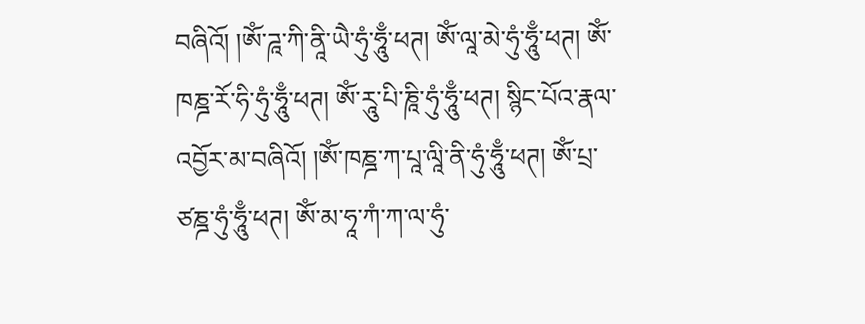བཞིའོ། །ༀ་ཌཱ་ཀི་ནཱི་ཡཻ་ཧུཾ་ཧཱུྃ་ཕཊ། ༀ་ལཱ་མེ་ཧུཾ་ཧཱུྃ་ཕཊ། ༀ་ཁཎྜ་རོ་ཧི་ཧུཾ་ཧཱུྃ་ཕཊ། ༀ་རཱུ་པི་ཎཱི་ཧུཾ་ཧཱུྃ་ཕཊ། སྙིང་པོའ་རྣལ་འབྱོར་མ་བཞིའོ། །ༀ་ཁཎྜ་ཀ་པཱ་ལཱི་ནི་ཧུཾ་ཧཱུྃ་ཕཊ། ༀ་པྲ་ཙཎྜ་ཧུཾ་ཧཱུྃ་ཕཊ། ༀ་མ་ཧཱ་ཀཾ་ཀ་ལ་ཧུཾ་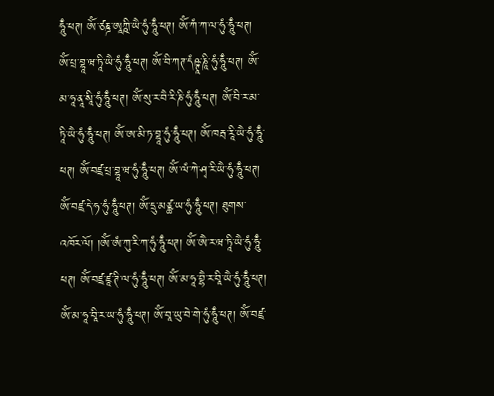ཧཱུྃ་ཕཊ། ༀ་ཙཎྜ་ཨཱཀྵི་ཡཻ་ཧུཾ་ཧཱུྃ་ཕཊ། ༀ་ཀཾ་ཀ་ལ་ཧུཾ་ཧཱུྃ་ཕཊ། ༀ་པྲ་བྷཱ་ཝ་ཏཱི་ཡཻ་ཧུཾ་ཧཱུྃ་ཕཊ། ༀ་བི་ཀཊ་དཾཥྚཱ་ཎཱི་ཧུཾ་ཧཱུྃ་ཕཊ། ༀ་མ་ཧཱ་ནཱ་སཱི་ཧུཾ་ཧཱུྃ་ཕཊ། ༀ་སུ་ར་བཻ་རི་ཎི་ཧུཾ་ཧཱུྃ་ཕཊ། ༀ་བི་ར་མ་ཏཱི་ཡཻ་ཧུཾ་ཧཱུྃ་ཕཊ། ༀ་ཨ་མི་ཏ་བྷཱ་ཧུཾ་ཧཱུྃ་ཕཊ། ༀ་ཁརྦ་རཱི་ཡཻ་ཧུཾ་ཧཱུྃ་ཕཊ། ༀ་བཛྲ་པྲ་བྷཱ་ཝ་ཧུཾ་ཧཱུྃ་ཕཊ། ༀ་ལཾ་ཀེ་ཤྭ་རི་ཡཻ་ཧུཾ་ཧཱུྃ་ཕཊ། ༀ་བཛྲ་དེ་ཧ་ཧུཾ་ཧཱུྃ་ཕཊ། ༀ་དྲུ་མཙྪ་ཡ་ཧུཾ་ཧཱུྃ་ཕཊ། ཐུགས་འཁོར་ལོ། །ༀ་ཨཾ་ཀུ་རི་ཀ་ཧུཾ་ཧཱུྃ་ཕཊ། ༀ་ཨཻ་ར་ཝ་ཏཱི་ཡཻ་ཧུཾ་ཧཱུྃ་ཕཊ། ༀ་བཛྲ་ཛཱ་ཊི་ལ་ཧུཾ་ཧཱུྃ་ཕཊ། ༀ་མ་ཧཱ་བྷཻ་ར་བཱི་ཡཻ་ཧུཾ་ཧཱུྃ་ཕཊ། ༀ་མ་ཧཱ་བཱི་ར་ཡ་ཧུཾ་ཧཱུྃ་ཕཊ། ༀ་བཱ་ཡུ་བེ་གེ་ཧུཾ་ཧཱུྃ་ཕཊ། ༀ་བཛྲ་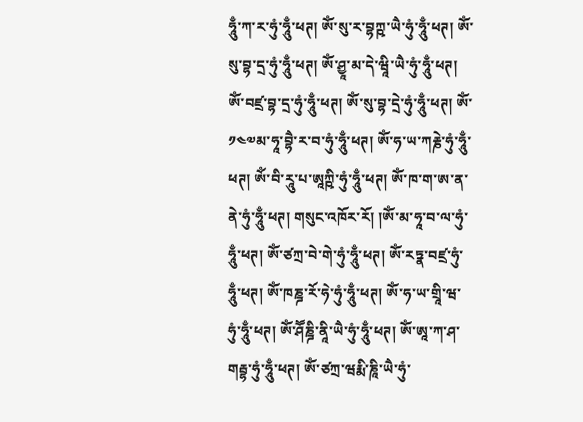ཧཱུྃ་ཀ་ར་ཧུཾ་ཧཱུྃ་ཕཊ། ༀ་སུ་ར་བྷཀྵ་ཡཻ་ཧུཾ་ཧཱུྃ་ཕཊ། ༀ་སུ་བྷ་དྲ་ཧུཾ་ཧཱུྃ་ཕཊ། ༀ་ཤྱཱ་མ་དེ་ཝཱི་ཡཻ་ཧུཾ་ཧཱུྃ་ཕཊ། ༀ་བཛྲ་བྷ་དྲ་ཧུཾ་ཧཱུྃ་ཕཊ། ༀ་སུ་བྷ་དྲེ་ཧུཾ་ཧཱུྃ་ཕཊ། ༀ་
༡༤༧མ་ཧཱ་བྷཻ་ར་བ་ཧུཾ་ཧཱུྃ་ཕཊ། ༀ་ཧ་ཡ་ཀརྞེ་ཧུཾ་ཧཱུྃ་ཕཊ། ༀ་བི་རཱུ་པ་ཨཱཀྵི་ཧུཾ་ཧཱུྃ་ཕཊ། ༀ་ཁ་ག་ཨ་ན་ནེ་ཧུཾ་ཧཱུྃ་ཕཊ། གསུང་འཁོར་རོ། །ༀ་མ་ཧཱ་བ་ལ་ཧུཾ་ཧཱུྃ་ཕཊ། ༀ་ཙཀྲ་བེ་གེ་ཧུཾ་ཧཱུྃ་ཕཊ། ༀ་རཏྣ་བཛྲ་ཧུཾ་ཧཱུྃ་ཕཊ། ༀ་ཁཎྜ་རོ་ཧེ་ཧུཾ་ཧཱུྃ་ཕཊ། ༀ་ཧ་ཡ་གྲཱི་ཝ་ཧུཾ་ཧཱུྃ་ཕཊ། ༀ་ཤཽཎྜི་ནཱི་ཡཻ་ཧུཾ་ཧཱུྃ་ཕཊ། ༀ་ཨཱ་ཀ་ཤ་གརྦྷ་ཧུཾ་ཧཱུྃ་ཕཊ། ༀ་ཙཀྲ་ཝརྨི་ཎཱི་ཡཻ་ཧུཾ་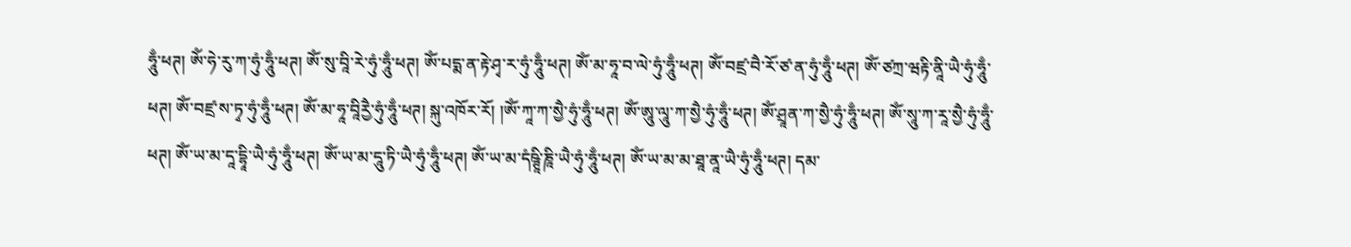ཧཱུྃ་ཕཊ། ༀ་ཧེ་རུ་ཀ་ཧུཾ་ཧཱུྃ་ཕཊ། ༀ་སུ་བཱི་རེ་ཧུཾ་ཧཱུྃ་ཕཊ། ༀ་པདྨ་ན་རྟེ་ཤྭ་ར་ཧུཾ་ཧཱུྃ་ཕཊ། ༀ་མ་ཧཱ་བ་ལེ་ཧུཾ་ཧཱུྃ་ཕཊ། ༀ་བཛྲ་བཻ་རོ་ཙ་ན་ཧུཾ་ཧཱུྃ་ཕཊ། ༀ་ཙཀྲ་ཝརྟི་ནཱི་ཡཻ་ཧུཾ་ཧཱུྃ་ཕཊ། ༀ་བཛྲ་ས་ཏྭ་ཧུཾ་ཧཱུྃ་ཕཊ། ༀ་མ་ཧཱ་བཱིརྱཻ་ཧུཾ་ཧཱུྃ་ཕཊ། སྐུ་འཁོར་རོ། །ༀ་ཀཱ་ཀ་སྱཻ་ཧུཾ་ཧཱུྃ་ཕཊ། ༀ་ཨཱུ་ལཱུ་ཀ་སྱཻ་ཧུཾ་ཧཱུྃ་ཕཊ། ༀ་ཤྲཱན་ཀ་སྱཻ་ཧུཾ་ཧཱུྃ་ཕཊ། ༀ་སཱུ་ཀ་རཱ་སྱཻ་ཧུཾ་ཧཱུྃ་ཕཊ། ༀ་ཡ་མ་དཱ་དྷཱི་ཡཻ་ཧུཾ་ཧཱུྃ་ཕཊ། ༀ་ཡ་མ་དཱུ་ཏི་ཡཻ་ཧུཾ་ཧཱུྃ་ཕཊ། ༀ་ཡ་མ་དཾཥྚཱི་ཎཱི་ཡཻ་ཧུཾ་ཧཱུྃ་ཕཊ། ༀ་ཡ་མ་མ་ཐཱ་ནཱ་ཡཻ་ཧུཾ་ཧཱུྃ་ཕཊ། དམ་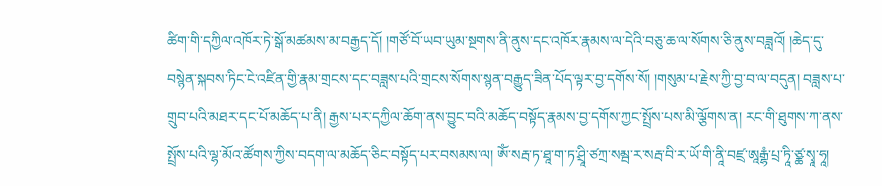ཚིག་གི་དཀྱིལ་འཁོར་ཏེ་སྒོ་མཚམས་མ་བརྒྱད་དོ། །གཙོ་བོ་ཡབ་ཡུམ་སྔགས་ནི་ནུས་དང་འཁོར་རྣམས་ལ་དེའི་བཅུ་ཆ་ལ་སོགས་ཅི་ནུས་བཟླའོ། །ཆེད་དུ་བསྙེན་སྐབས་ཏིང་ངེ་འཛིན་གྱི་རྣམ་གྲངས་དང་བཟླས་པའི་གྲངས་སོགས་སྙན་བརྒྱུད་ཟིན་པོད་ལྟར་བྱ་དགོས་སོ། །གསུམ་པ་རྗེས་ཀྱི་བྱ་བ་ལ་བདུན། བཟླས་པ་གྲུབ་པའི་མཐར་དང་པོ་མཆོད་པ་ནི། རྒྱས་པར་དཀྱིལ་ཆོག་ནས་བྱུང་བའི་མཆོད་བསྟོད་རྣམས་བྱ་དགོས་ཀྱང་སྤྲོས་པས་མི་ལྕོགས་ན། རང་གི་ཐུགས་ཀ་ནས་སྤྲོས་པའི་ལྷ་མོའ་ཚོགས་ཀྱིས་བདག་ལ་མཆོད་ཅིང་བསྟོད་པར་བསམས་ལ། ༀ་སརྦ་ཏ་ཐཱ་ག་ཏ་ཤྲཱི་ཙཀྲ་སམྦ་ར་སརྦ་བི་ར་ཡོ་གི་ནཱི་བཛྲ་ཨཱརྒྷཾ་པྲ་ཏཱི་ཙྪ་སྭཱ་ཧཱ།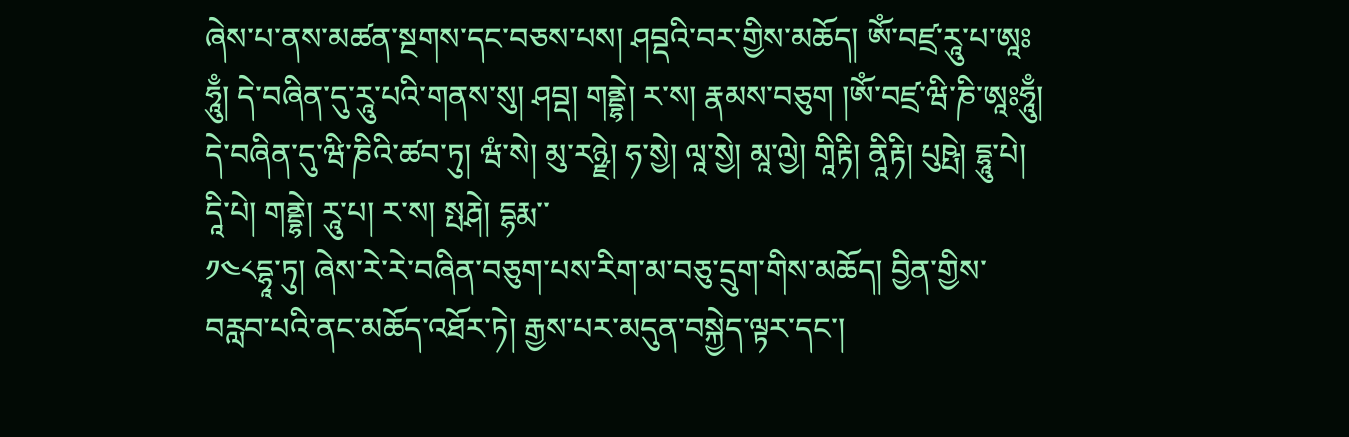ཞེས་པ་ནས་མཚན་སྔགས་དང་བཅས་པས། ཤབྡའི་བར་གྱིས་མཆོད། ༀ་བཛྲ་རཱུ་པ་ཨཱཿཧཱུྃ། དེ་བཞིན་དུ་རཱུ་པའི་གནས་སུ། ཤབྡ། གནྡྷེ། ར་ས། རྣམས་བཅུག །ༀ་བཛྲ་ཝི་ཎི་ཨཱཿཧཱུྃ། དེ་བཞིན་དུ་ཝི་ཎིའི་ཚབ་ཏུ། ཝཾ་སེ། མུ་རཉྫེ། ཧ་སྱེ། ལཱ་སྱེ། མཱ་ལྱེ། གཱིརྟི། ནཱིརྟི། པུཥྤེ། དྷཱུ་པེ། དཱི་པེ། གནྡྷེ། རཱུ་པ། ར་ས། སྤརྴེ། དྷརྨ་་
༡༤༨དྷཱ་ཏུ། ཞེས་རེ་རེ་བཞིན་བཅུག་པས་རིག་མ་བཅུ་དྲུག་གིས་མཆོད། བྱིན་གྱིས་བརླབ་པའི་ནང་མཆོད་འཐོར་ཏེ། རྒྱས་པར་མདུན་བསྐྱེད་ལྟར་དང་།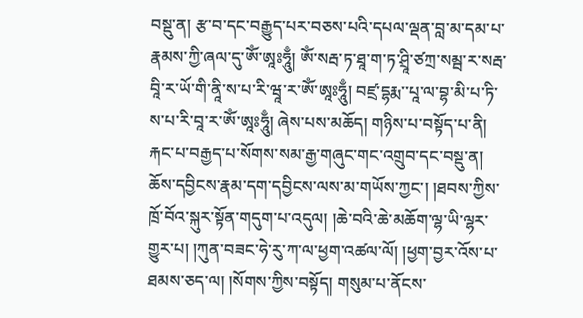བསྡུ་ན། རྩ་བ་དང་བརྒྱུད་པར་བཅས་པའི་དཔལ་ལྡན་བླ་མ་དམ་པ་རྣམས་ཀྱི་ཞལ་དུ་ༀ་ཨཱཿཧཱུྃ། ༀ་སརྦ་ཏ་ཐཱ་ག་ཏ་ཤྲཱི་ཙཀྲ་སམྦ་ར་སརྦ་བཱི་ར་ཡོ་གི་ནཱི་ས་པ་རི་ཝཱ་ར་ༀ་ཨཱཿཧཱུྃ། བཛྲ་དྷརྨ་་པཱ་ལ་བྷ་མི་པ་ཏི་ས་པ་རི་བཱ་ར་ༀ་ཨཱཿཧཱུྃ། ཞེས་པས་མཆོད། གཉིས་པ་བསྟོད་པ་ནི། རྐང་པ་བརྒྱད་པ་སོགས་སམ་རྒྱ་གཞུང་གང་འགྲུབ་དང་བསྡུ་ན། ཆོས་དབྱིངས་རྣམ་དག་དབྱིངས་ལས་མ་གཡོས་ཀྱང་། །ཐབས་ཀྱིས་ཁྲོ་བོའ་སྐུར་སྟོན་གདུག་པ་འདུལ། །ཆེ་བའི་ཆེ་མཆོག་ལྷ་ཡི་ལྷར་གྱུར་པ། །ཀུན་བཟང་ཧེ་རུ་ཀ་ལ་ཕྱག་འཚལ་ལོ། །ཕྱག་བྱར་འོས་པ་ཐམས་ཅད་ལ། །སོགས་ཀྱིས་བསྟོད། གསུམ་པ་ནོངས་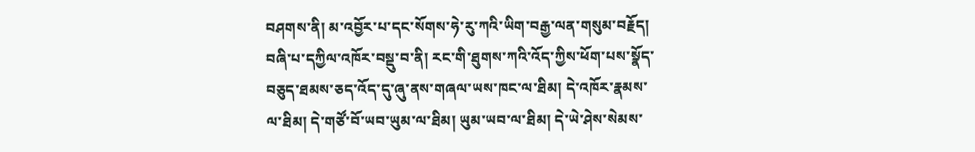བཤགས་ནི། མ་འབྱོར་པ་དང་སོགས་ཧེ་རུ་ཀའི་ཡིག་བརྒྱ་ལན་གསུམ་བརྗོད། བཞི་པ་དཀྱིལ་འཁོར་བསྡུ་བ་ནི། རང་གི་ཐུགས་ཀའི་འོད་ཀྱིས་ཕོག་པས་སྣོད་བཅུད་ཐམས་ཅད་འོད་དུ་ཞུ་ནས་གཞལ་ཡས་ཁང་ལ་ཐིམ། དེ་འཁོར་རྣམས་ལ་ཐིམ། དེ་གཙོ་བོ་ཡབ་ཡུམ་ལ་ཐིམ། ཡུམ་ཡབ་ལ་ཐིམ། དེ་ཡེ་ཤེས་སེམས་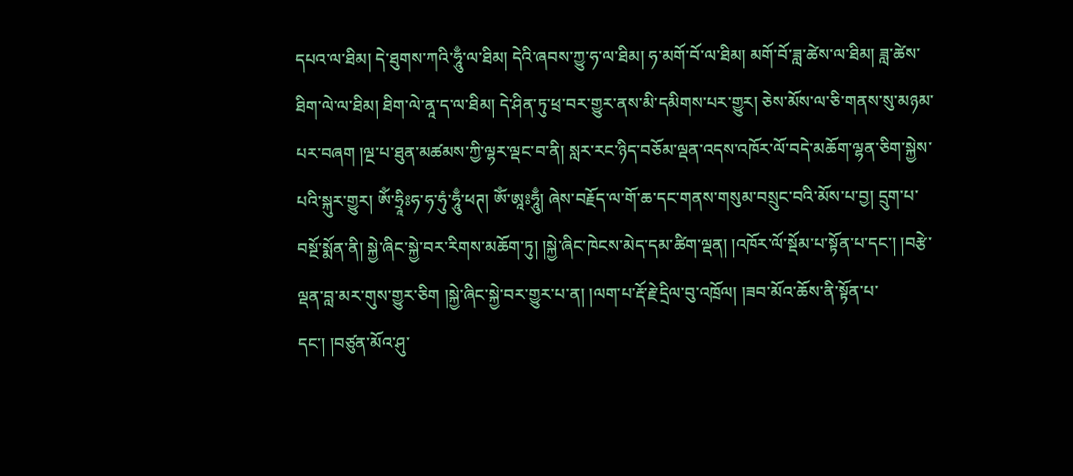དཔའ་ལ་ཐིམ། དེ་ཐུགས་ཀའི་ཧཱུྃ་ལ་ཐིམ། དེའི་ཞབས་ཀྱུ་ཧ་ལ་ཐིམ། ཧ་མགོ་བོ་ལ་ཐིམ། མགོ་བོ་ཟླ་ཚེས་ལ་ཐིམ། ཟླ་ཚེས་ཐིག་ལེ་ལ་ཐིམ། ཐིག་ལེ་ནཱ་ད་ལ་ཐིམ། དེ་ཤིན་ཏུ་ཕྲ་བར་གྱུར་ནས་མི་དམིགས་པར་གྱུར། ཅེས་མོས་ལ་ཅི་གནས་སུ་མཉམ་པར་བཞག །ལྔ་པ་ཐུན་མཚམས་ཀྱི་ལྷར་ལྡང་བ་ནི། སླར་རང་ཉིད་བཅོམ་ལྡན་འདས་འཁོར་ལོ་བདེ་མཆོག་ལྷན་ཅིག་སྐྱེས་པའི་སྐུར་གྱུར། ༀ་ཧྲཱིཿཧ་ཧ་ཧུཾ་ཧཱུྃ་ཕཊ། ༀ་ཨཱཿཧཱུྃ། ཞེས་བརྗོད་ལ་གོ་ཆ་དང་གནས་གསུམ་བསྲུང་བའི་མོས་པ་བྱ། དྲུག་པ་བསྔོ་སྨོན་ནི། སྐྱེ་ཞིང་སྐྱེ་བར་རིགས་མཆོག་ཏུ། །སྐྱེ་ཞིང་ཁེངས་མེད་དམ་ཚིག་ལྡན། །འཁོར་ལོ་སྡོམ་པ་སྟོན་པ་དང་། །བརྩེ་ལྡན་བླ་མར་གུས་གྱུར་ཅིག །སྐྱེ་ཞིང་སྐྱེ་བར་གྱུར་པ་ན། །ལག་པ་རྡོ་རྗེ་དྲིལ་བུ་འཁྲོལ། །ཟབ་མོའ་ཆོས་ནི་སྟོན་པ་དང་། །བཙུན་མོའ་ཤུ་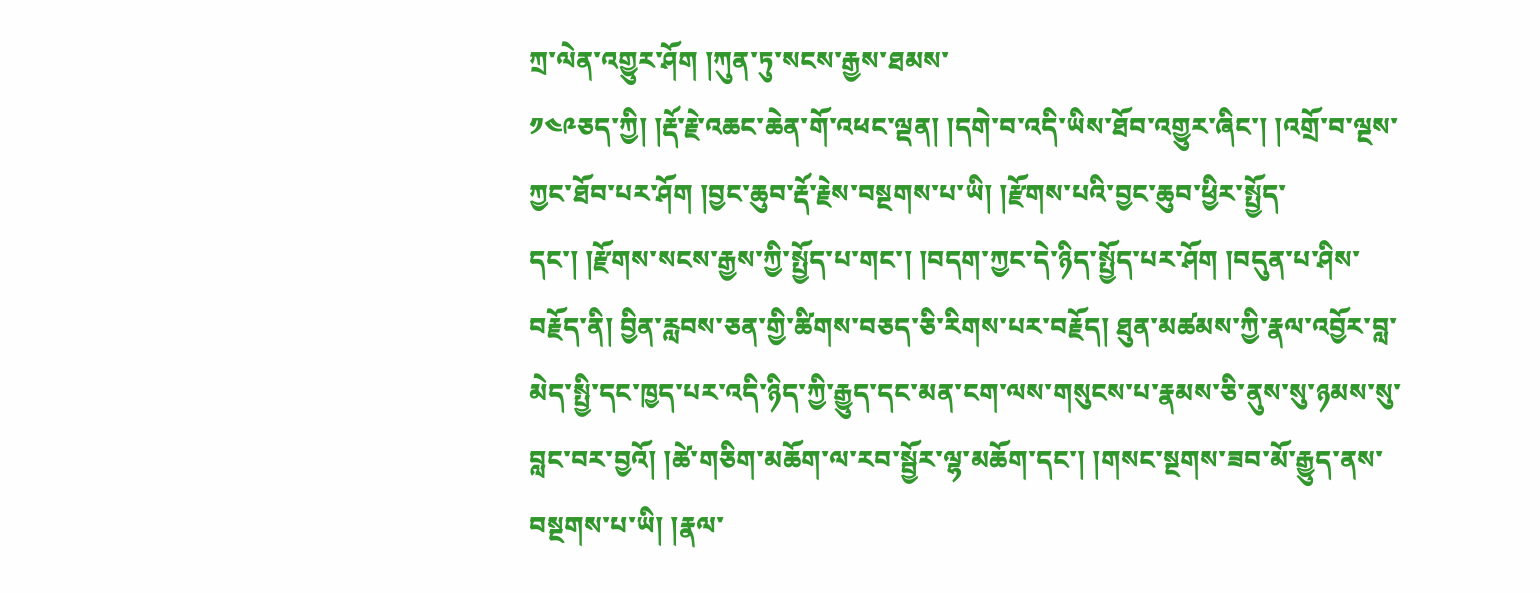ཀྲ་ལེན་འགྱུར་ཤོག །ཀུན་ཏུ་སངས་རྒྱས་ཐམས་
༡༤༩ཅད་ཀྱི། །རྡོ་རྗེ་འཆང་ཆེན་གོ་འཕང་ལྡན། །དགེ་བ་འདི་ཡིས་ཐོབ་འགྱུར་ཞིང་། །འགྲོ་བ་ལྔས་ཀྱང་ཐོབ་པར་ཤོག །བྱང་ཆུབ་རྡོ་རྗེས་བསྔགས་པ་ཡི། །རྫོགས་པའི་བྱང་ཆུབ་ཕྱིར་སྤྱོད་དང་། །རྫོགས་སངས་རྒྱས་ཀྱི་སྤྱོད་པ་གང་། །བདག་ཀྱང་དེ་ཉིད་སྤྱོད་པར་ཤོག །བདུན་པ་ཤིས་བརྗོད་ནི། བྱིན་རླབས་ཅན་གྱི་ཚིགས་བཅད་ཅི་རིགས་པར་བརྗོད། ཐུན་མཚམས་ཀྱི་རྣལ་འབྱོར་བླ་མེད་སྤྱི་དང་ཁྱད་པར་འདི་ཉིད་ཀྱི་རྒྱུད་དང་མན་ངག་ལས་གསུངས་པ་རྣམས་ཅི་ནུས་སུ་ཉམས་སུ་བླང་བར་བྱའོ། །ཚེ་གཅིག་མཆོག་ལ་རབ་སྦྱོར་ལྷ་མཆོག་དང་། །གསང་སྔགས་ཟབ་མོ་རྒྱུད་ནས་བསྔགས་པ་ཡི། །རྣལ་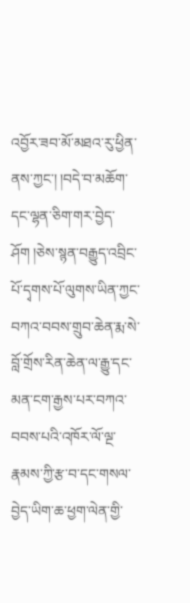འབྱོར་ཟབ་མོ་མཐའ་རུ་ཕྱིན་ནས་ཀྱང་། །བདེ་བ་མཆོག་དང་ལྷན་ཅིག་གར་བྱེད་ཤོག །ཅེས་སྙན་བརྒྱུད་འབྲིང་པོ་དྭགས་པོ་ལུགས་ཡིན་ཀྱང་བཀའ་བབས་གྲུབ་ཆེན་རྨ་སེ་བློ་གྲོས་རིན་ཆེན་ལ་རྒྱུ་དང་མན་ངག་རྒྱས་པར་བཀའ་བབས་པའི་འཁོར་ལོ་ལྔ་རྣམས་ཀྱི་རྩ་བ་དང་གསལ་བྱེད་ཡིག་ཆ་ཕྱག་ལེན་གྱི་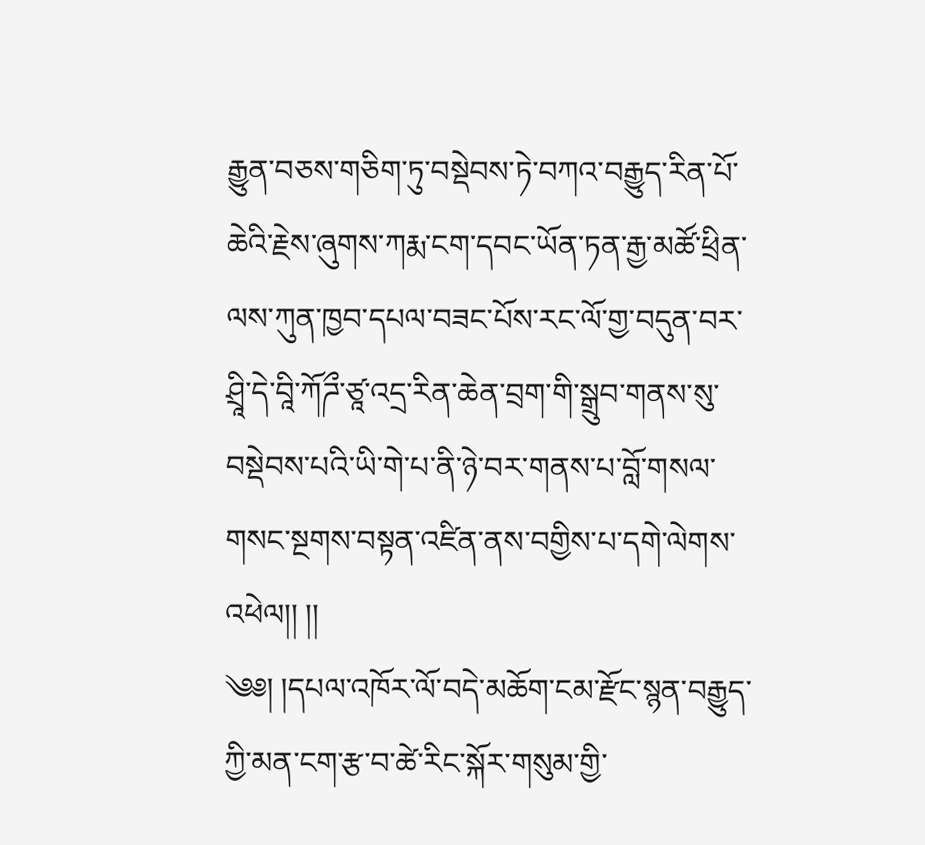རྒྱུན་བཅས་གཅིག་ཏུ་བསྡེབས་ཏེ་བཀའ་བརྒྱུད་རིན་པོ་ཆེའི་རྗེས་ཞུགས་ཀརྨ་ངག་དབང་ཡོན་ཏན་རྒྱ་མཚོ་ཕྲིན་ལས་ཀུན་ཁྱབ་དཔལ་བཟང་པོས་རང་ལོ་གྱ་བདུན་བར་ཤྲཱི་དེ་བཱི་ཀོཌྀ་ཙཱ་འདྲ་རིན་ཆེན་བྲག་གི་སྒྲུབ་གནས་སུ་བསྡེབས་པའི་ཡི་གེ་པ་ནི་ཉེ་བར་གནས་པ་བློ་གསལ་གསང་སྔགས་བསྟན་འཛིན་ནས་བགྱིས་པ་དགེ་ལེགས་འཕེལ།། །།
༄༅། །དཔལ་འཁོར་ལོ་བདེ་མཆོག་ངམ་རྫོང་སྙན་བརྒྱུད་ཀྱི་མན་ངག་རྩ་བ་ཚེ་རིང་སྐོར་གསུམ་གྱི་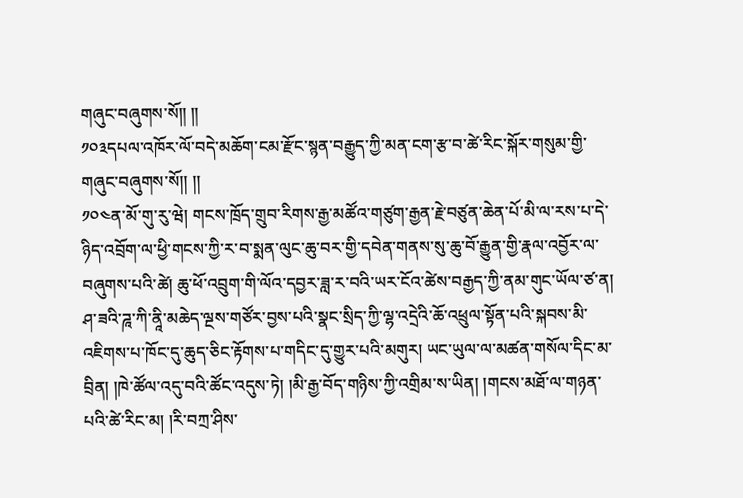གཞུང་བཞུགས་སོ༎ ༎
༡༠༣དཔལ་འཁོར་ལོ་བདེ་མཆོག་ངམ་རྫོང་སྙན་བརྒྱུད་ཀྱི་མན་ངག་རྩ་བ་ཚེ་རིང་སྐོར་གསུམ་གྱི་གཞུང་བཞུགས་སོ།། །།
༡༠༤ན་མོ་གུ་རུ་ཝེ། གངས་ཁྲོད་གྲུབ་རིགས་རྒྱ་མཚོའ་གཙུག་རྒྱན་རྗེ་བཙུན་ཆེན་པོ་མི་ལ་རས་པ་དེ་ཉིད་འབྲོག་ལ་ཕྱི་གངས་ཀྱི་ར་བ་སྨན་ལུང་ཆུ་བར་གྱི་དབེན་གནས་སུ་ཆུ་བོ་རྒྱུན་གྱི་རྣལ་འབྱོར་ལ་བཞུགས་པའི་ཚེ། ཆུ་ཕོ་འབྲུག་གི་ལོའ་དབྱར་ཟླ་ར་བའི་ཡར་ངོའ་ཚེས་བརྒྱད་ཀྱི་ནམ་གུང་ཡོལ་ཙ་ན། ཤ་ཟའི་ཌཱ་ཀི་ནཱི་མཆེད་ལྔས་གཙོར་བྱས་པའི་སྣང་སྲིད་ཀྱི་ལྷ་འདྲེའི་ཆོ་འཕྲུལ་སྟོན་པའི་སྐབས་མི་འཇིགས་པ་ཁོང་དུ་ཆུད་ཅིང་རྟོགས་པ་གདིང་དུ་གྱུར་པའི་མགུར། ཡང་ཡུལ་ལ་མཚན་གསོལ་དིང་མ་བྲིན། །ཁེ་ཚོལ་འདུ་བའི་ཚོང་འདུས་ཏེ། །མི་རྒྱ་བོད་གཉིས་ཀྱི་འགྲིམ་ས་ཡིན། །གངས་མཐོ་ལ་གཉན་པའི་ཚེ་རིང་མ། །རི་བཀྲ་ཤིས་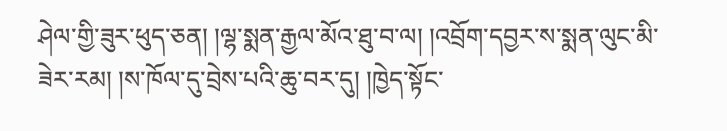ཤེལ་གྱི་ཟུར་ཕུད་ཅན། །ལྷ་སྨན་རྒྱལ་མོའ་ཐུ་བ་ལ། །འབྲོག་དབྱར་ས་སྨན་ལུང་མི་ཟེར་རམ། །ས་ཁོལ་དུ་བྲེས་པའི་ཆུ་བར་དུ། །ཁྱེད་སྟོང་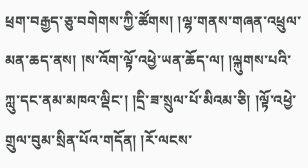ཕྲག་བརྒྱད་ཅུ་བགེགས་ཀྱི་ཚོགས། །ལྷ་གནས་གཞན་འཕྲུལ་མན་ཆད་ནས། །ས་འོག་ལྟོ་འཕྱེ་ཡན་ཆོད་ལ། །ལྐུགས་པའི་ཀླུ་དང་ནམ་མཁའ་ལྡིང་། །དྲི་ཟ་སྲུལ་པོ་མིའམ་ཅི། །ལྟོ་འཕྱེ་གྲུལ་བུམ་སྲིན་པོའ་གདོན། །རོ་ལངས་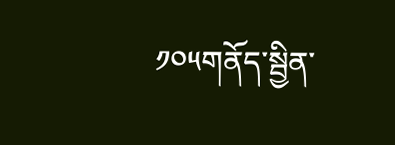༡༠༥གནོད་སྦྱིན་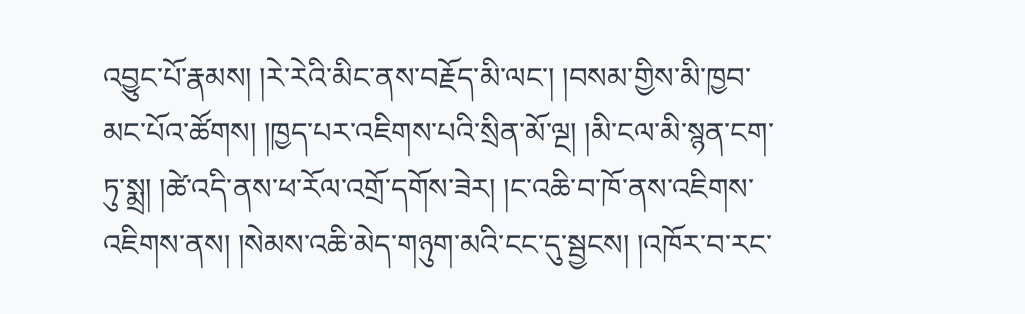འབྱུང་པོ་རྣམས། །རེ་རེའི་མིང་ནས་བརྗོད་མི་ལང་། །བསམ་གྱིས་མི་ཁྱབ་མང་པོའ་ཚོགས། །ཁྱད་པར་འཇིགས་པའི་སྲིན་མོ་ལྔ། །མི་ངལ་མི་སྙན་ངག་ཏུ་སྨྲ། །ཚེ་འདི་ནས་ཕ་རོལ་འགྲོ་དགོས་ཟེར། །ང་འཆི་བ་ཁོ་ནས་འཇིགས་འཇིགས་ནས། །སེམས་འཆི་མེད་གཉུག་མའི་ངང་དུ་སྦྱངས། །འཁོར་བ་རང་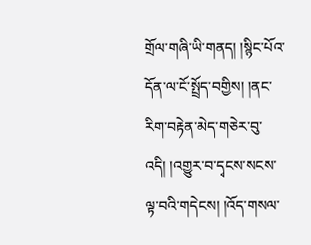གྲོལ་གཞི་ཡི་གནད། །སྙིང་པོའ་དོན་ལ་ངོ་སྤྲོད་བགྱིས། །ནང་རིག་བརྟེན་མེད་གཅེར་བུ་འདི། །འགྱུར་བ་དྭངས་སངས་ལྟ་བའི་གདེངས། །འོད་གསལ་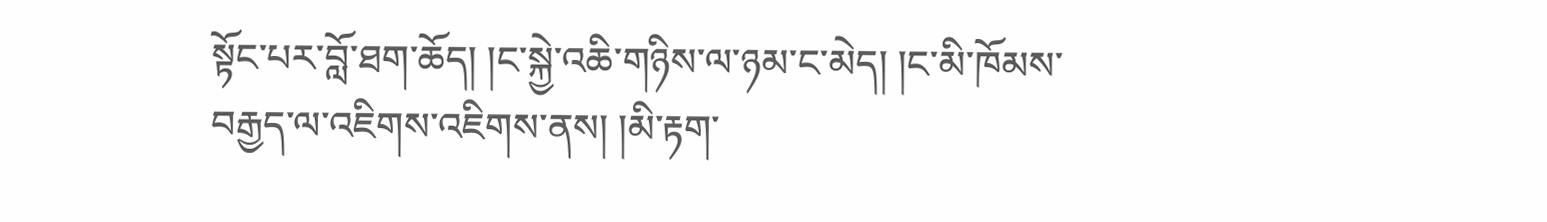སྟོང་པར་བློ་ཐག་ཆོད། །ང་སྐྱེ་འཆི་གཉིས་ལ་ཉམ་ང་མེད། །ང་མི་ཁོམས་བརྒྱད་ལ་འཇིགས་འཇིགས་ནས། །མི་རྟག་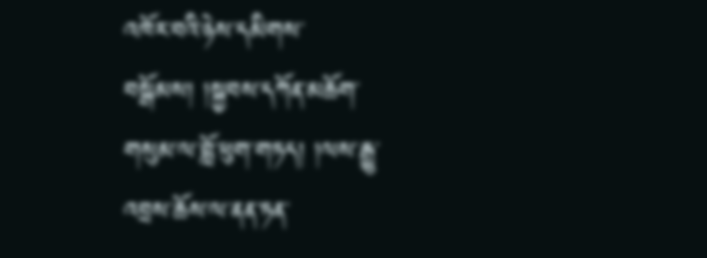འཁོར་བའི་ཉེས་དམིགས་བསྒོམས། །སྐྱབས་དཀོན་མཆོག་གསུམ་ལ་བློ་ཕུག་གཏད། །ལས་རྒྱུ་འབྲས་ཆོས་ལ་ནན་ཏན་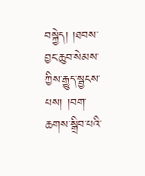བསྐྱེད། །ཐབས་བྱང་ཆུབ་སེམས་ཀྱིས་རྒྱུད་སྦྱངས་པས། །བག་ཆགས་སྒྲིབ་པའི་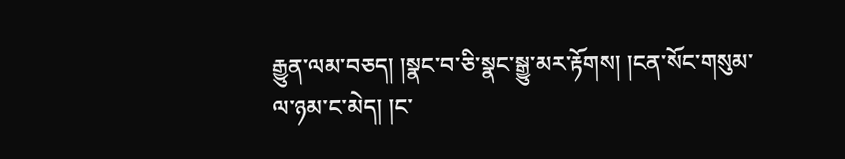རྒྱུན་ལམ་བཅད། །སྣང་བ་ཅི་སྣང་སྒྱུ་མར་རྟོགས། །ངན་སོང་གསུམ་ལ་ཉམ་ང་མེད། །ང་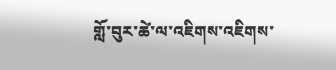གློ་བུར་ཚེ་ལ་འཇིགས་འཇིགས་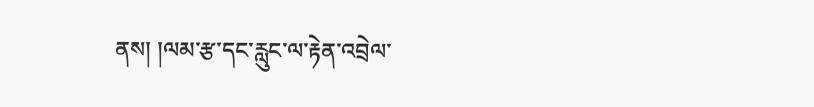ནས། །ལམ་རྩ་དང་རླུང་ལ་རྟེན་འབྲེལ་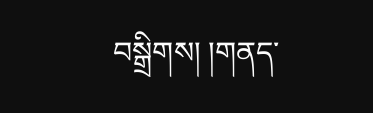བསྒྲིགས། །གནད་